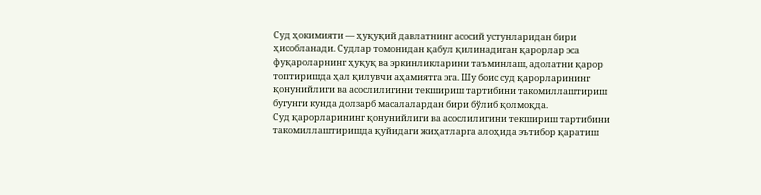Суд ҳокимияти — ҳуқуқий давлатнинг асосий устунларидан бири ҳисобланади. Судлар томонидан қабул қилинадиган қарорлар эса фуқароларнинг ҳуқуқ ва эркинликларини таъминлаш, адолатни қарор топтиришда ҳал қилувчи аҳамиятга эга. Шу боис суд қарорларининг қонунийлиги ва асослилигини текшириш тартибини такомиллаштириш бугунги кунда долзарб масалалардан бири бўлиб қолмоқда.
Суд қарорларининг қонунийлиги ва асослилигини текшириш тартибини такомиллаштиришда қуйидаги жиҳатларга алоҳида эътибор қаратиш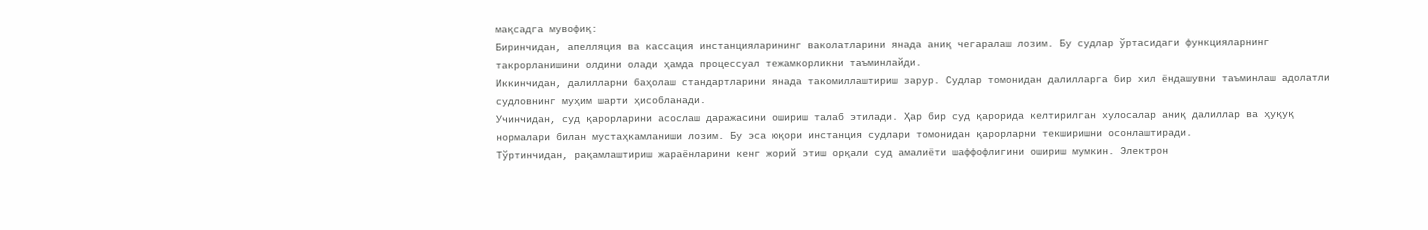мақсадга мувофиқ:
Биринчидан, апелляция ва кассация инстанцияларининг ваколатларини янада аниқ чегаралаш лозим. Бу судлар ўртасидаги функцияларнинг такрорланишини олдини олади ҳамда процессуал тежамкорликни таъминлайди.
Иккинчидан, далилларни баҳолаш стандартларини янада такомиллаштириш зарур. Судлар томонидан далилларга бир хил ёндашувни таъминлаш адолатли судловнинг муҳим шарти ҳисобланади.
Учинчидан, суд қарорларини асослаш даражасини ошириш талаб этилади. Ҳар бир суд қарорида келтирилган хулосалар аниқ далиллар ва ҳуқуқ нормалари билан мустаҳкамланиши лозим. Бу эса юқори инстанция судлари томонидан қарорларни текширишни осонлаштиради.
Тўртинчидан, рақамлаштириш жараёнларини кенг жорий этиш орқали суд амалиёти шаффофлигини ошириш мумкин. Электрон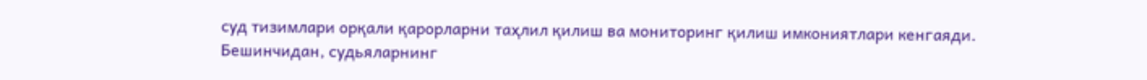суд тизимлари орқали қарорларни таҳлил қилиш ва мониторинг қилиш имкониятлари кенгаяди.
Бешинчидан, судьяларнинг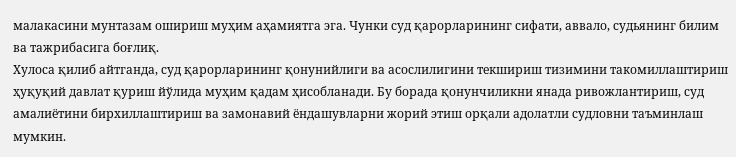малакасини мунтазам ошириш муҳим аҳамиятга эга. Чунки суд қарорларининг сифати, аввало, судьянинг билим ва тажрибасига боғлиқ.
Хулоса қилиб айтганда, суд қарорларининг қонунийлиги ва асослилигини текшириш тизимини такомиллаштириш ҳуқуқий давлат қуриш йўлида муҳим қадам ҳисобланади. Бу борада қонунчиликни янада ривожлантириш, суд амалиётини бирхиллаштириш ва замонавий ёндашувларни жорий этиш орқали адолатли судловни таъминлаш мумкин.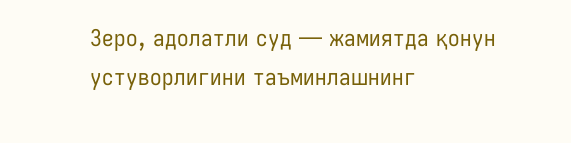Зеро, адолатли суд — жамиятда қонун устуворлигини таъминлашнинг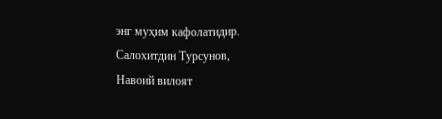энг муҳим кафолатидир.
Салохитдин Турсунов,
Навоий вилоят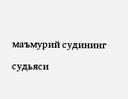маъмурий судининг судьяси